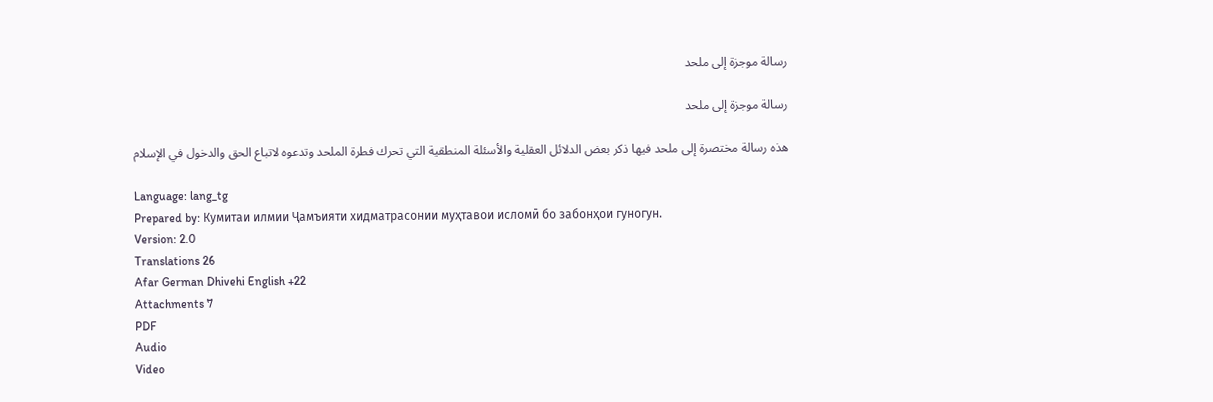رسالة موجزة إلى ملحد

رسالة موجزة إلى ملحد

هذه رسالة مختصرة إلى ملحد فيها ذكر بعض الدلائل العقلية والأسئلة المنطقية التي تحرك فطرة الملحد وتدعوه لاتباع الحق والدخول في الإسلام

Language: lang_tg
Prepared by: Кумитаи илмии Ҷамъияти хидматрасонии муҳтавои исломӣ бо забонҳои гуногун.
Version: 2.0
Translations 26
Afar German Dhivehi English +22
Attachments 7
PDF
Audio
Video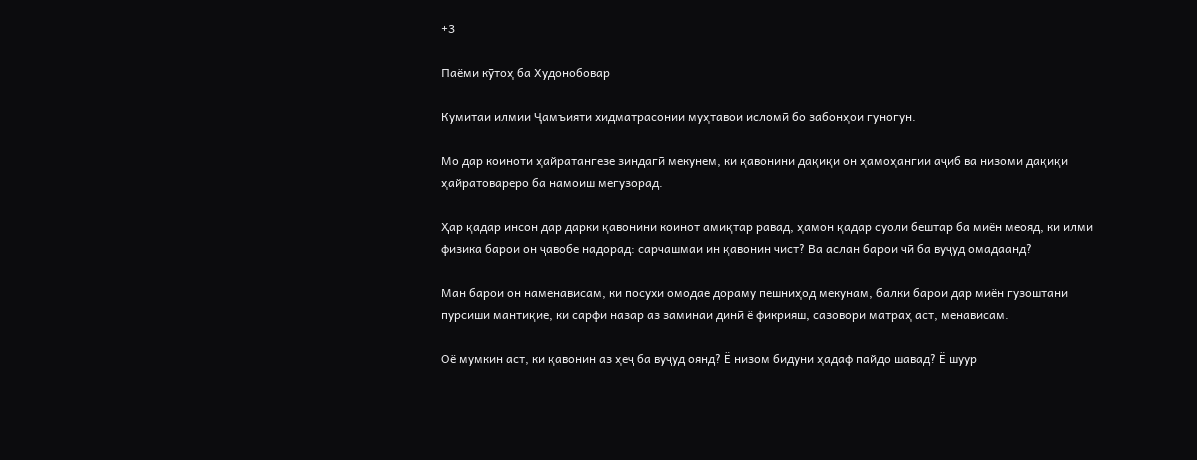+3

Паёми кӯтоҳ ба Худонобовар

Кумитаи илмии Ҷамъияти хидматрасонии муҳтавои исломӣ бо забонҳои гуногун.

Мо дар коиноти ҳайратангезе зиндагӣ мекунем, ки қавонини дақиқи он ҳамоҳангии аҷиб ва низоми дақиқи ҳайратовареро ба намоиш мегузорад.

Ҳар қадар инсон дар дарки қавонини коинот амиқтар равад, ҳамон қадар суоли бештар ба миён меояд, ки илми физика барои он ҷавобе надорад: сарчашмаи ин қавонин чист? Ва аслан барои чӣ ба вуҷуд омадаанд?

Ман барои он наменависам, ки посухи омодае дораму пешниҳод мекунам, балки барои дар миён гузоштани пурсиши мантиқие, ки сарфи назар аз заминаи динӣ ё фикрияш, сазовори матраҳ аст, менависам.

Оё мумкин аст, ки қавонин аз ҳеҷ ба вуҷуд оянд? Ё низом бидуни ҳадаф пайдо шавад? Ё шуур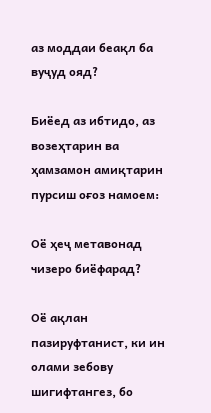аз моддаи беақл ба вуҷуд ояд?

Биёед аз ибтидо, аз возеҳтарин ва ҳамзамон амиқтарин пурсиш оғоз намоем:

Оё ҳеҷ метавонад чизеро биёфарад?

Оё ақлан пазируфтанист, ки ин олами зебову шигифтангез, бо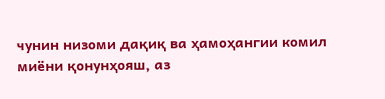чунин низоми дақиқ ва ҳамоҳангии комил миёни қонунҳояш, аз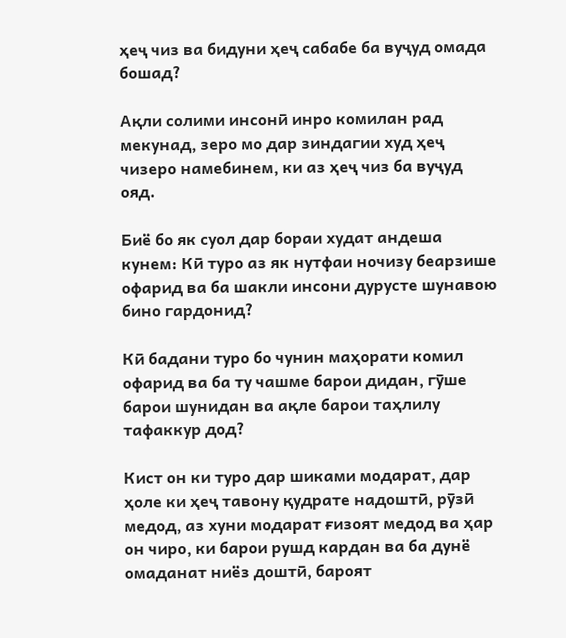ҳеҷ чиз ва бидуни ҳеҷ сабабе ба вуҷуд омада бошад?

Ақли солими инсонӣ инро комилан рад мекунад, зеро мо дар зиндагии худ ҳеҷ чизеро намебинем, ки аз ҳеҷ чиз ба вуҷуд ояд.

Биё бо як суол дар бораи худат андеша кунем: Кӣ туро аз як нутфаи ночизу беарзише офарид ва ба шакли инсони дурусте шунавою бино гардонид?

Кӣ бадани туро бо чунин маҳорати комил офарид ва ба ту чашме барои дидан, гӯше барои шунидан ва ақле барои таҳлилу тафаккур дод?

Кист он ки туро дар шиками модарат, дар ҳоле ки ҳеҷ тавону қудрате надоштӣ, рӯзӣ медод, аз хуни модарат ғизоят медод ва ҳар он чиро, ки барои рушд кардан ва ба дунё омаданат ниёз доштӣ, бароят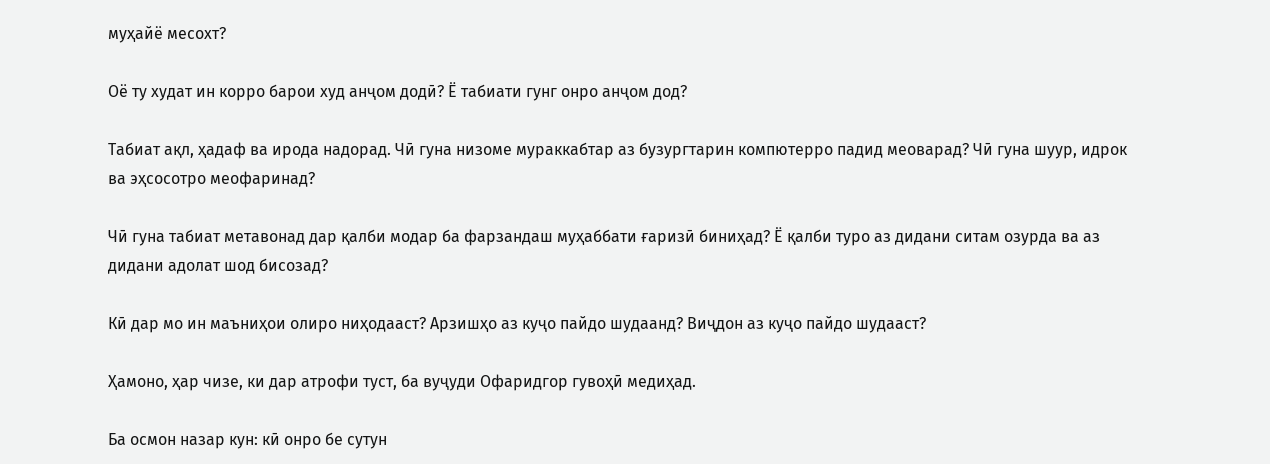муҳайё месохт?

Оё ту худат ин корро барои худ анҷом додӣ? Ё табиати гунг онро анҷом дод?

Табиат ақл, ҳадаф ва ирода надорад. Чӣ гуна низоме мураккабтар аз бузургтарин компютерро падид меоварад? Чӣ гуна шуур, идрок ва эҳсосотро меофаринад?

Чӣ гуна табиат метавонад дар қалби модар ба фарзандаш муҳаббати ғаризӣ биниҳад? Ё қалби туро аз дидани ситам озурда ва аз дидани адолат шод бисозад?

Кӣ дар мо ин маъниҳои олиро ниҳодааст? Арзишҳо аз куҷо пайдо шудаанд? Виҷдон аз куҷо пайдо шудааст?

Ҳамоно, ҳар чизе, ки дар атрофи туст, ба вуҷуди Офаридгор гувоҳӣ медиҳад.

Ба осмон назар кун: кӣ онро бе сутун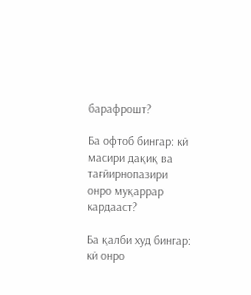барафрошт?

Ба офтоб бингар: кӣ масири дақиқ ва тағйирнопазири онро муқаррар кардааст?

Ба қалби худ бингар: кӣ онро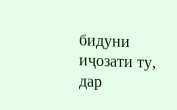бидуни иҷозати ту, дар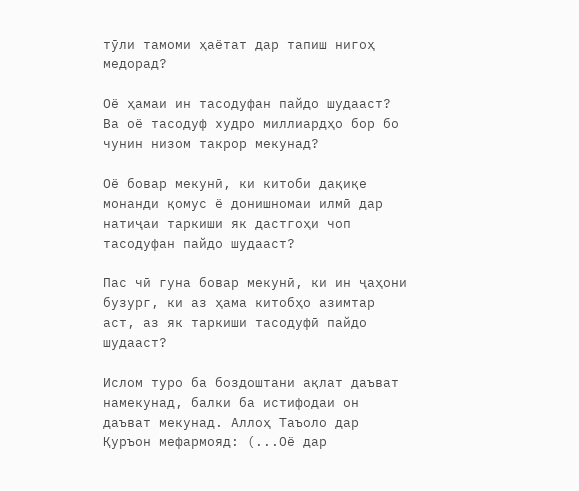тӯли тамоми ҳаётат дар тапиш нигоҳ медорад?

Оё ҳамаи ин тасодуфан пайдо шудааст? Ва оё тасодуф худро миллиардҳо бор бо чунин низом такрор мекунад?

Оё бовар мекунӣ, ки китоби дақиқе монанди қомус ё донишномаи илмӣ дар натиҷаи таркиши як дастгоҳи чоп тасодуфан пайдо шудааст?

Пас чӣ гуна бовар мекунӣ, ки ин ҷаҳони бузург, ки аз ҳама китобҳо азимтар аст, аз як таркиши тасодуфӣ пайдо шудааст?

Ислом туро ба боздоштани ақлат даъват намекунад, балки ба истифодаи он даъват мекунад. Аллоҳ Таъоло дар Қуръон мефармояд: (...Оё дар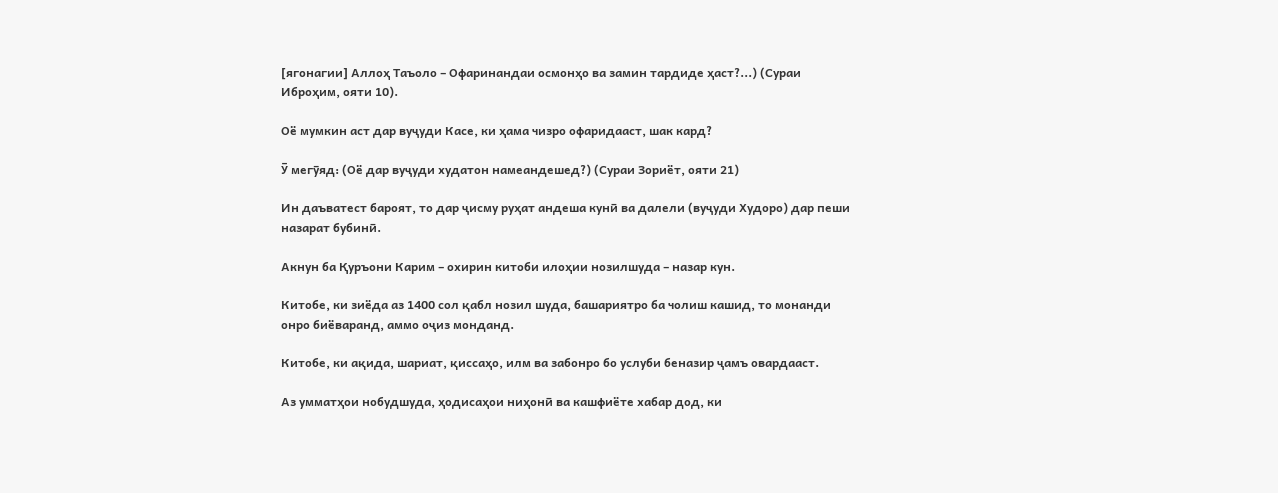[ягонагии] Аллоҳ Таъоло – Офаринандаи осмонҳо ва замин тардиде ҳаст?...) (Сураи Иброҳим, ояти 10).

Оё мумкин аст дар вуҷуди Касе, ки ҳама чизро офаридааст, шак кард?

Ӯ мегӯяд: (Оё дар вуҷуди худатон намеандешед?) (Сураи Зориёт, ояти 21)

Ин даъватест бароят, то дар ҷисму руҳат андеша кунӣ ва далели (вуҷуди Худоро) дар пеши назарат бубинӣ.

Акнун ба Қуръони Карим – охирин китоби илоҳии нозилшуда – назар кун.

Китобе, ки зиёда аз 1400 сол қабл нозил шуда, башариятро ба чолиш кашид, то монанди онро биёваранд, аммо оҷиз монданд.

Китобе, ки ақида, шариат, қиссаҳо, илм ва забонро бо услуби беназир ҷамъ овардааст.

Аз умматҳои нобудшуда, ҳодисаҳои ниҳонӣ ва кашфиёте хабар дод, ки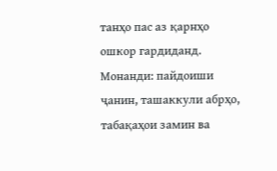танҳо пас аз қарнҳо ошкор гардиданд. Монанди: пайдоиши ҷанин, ташаккули абрҳо, табақаҳои замин ва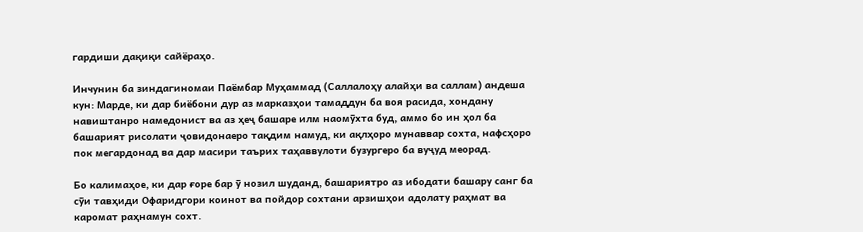гардиши дақиқи сайёраҳо.

Инчунин ба зиндагиномаи Паёмбар Муҳаммад (Саллалоҳу алайҳи ва саллам) андеша кун: Марде, ки дар биёбони дур аз марказҳои тамаддун ба воя расида, хондану навиштанро намедонист ва аз ҳеҷ башаре илм наомӯхта буд, аммо бо ин ҳол ба башарият рисолати ҷовидонаеро тақдим намуд, ки ақлҳоро мунаввар сохта, нафсҳоро пок мегардонад ва дар масири таърих таҳаввулоти бузургеро ба вуҷуд меорад.

Бо калимаҳое, ки дар ғоре бар ӯ нозил шуданд, башариятро аз ибодати башару санг ба сӯи тавҳиди Офаридгори коинот ва пойдор сохтани арзишҳои адолату раҳмат ва каромат раҳнамун сохт.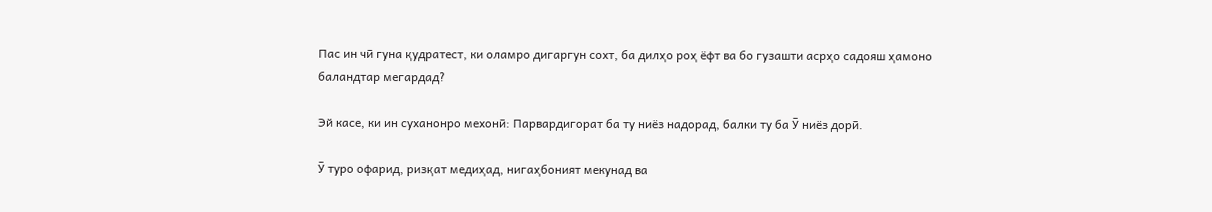Пас ин чӣ гуна қудратест, ки оламро дигаргун сохт, ба дилҳо роҳ ёфт ва бо гузашти асрҳо садояш ҳамоно баландтар мегардад?

Эй касе, ки ин суханонро мехонӣ: Парвардигорат ба ту ниёз надорад, балки ту ба Ӯ ниёз дорӣ.

Ӯ туро офарид, ризқат медиҳад, нигаҳбоният мекунад ва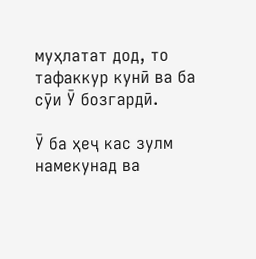муҳлатат дод, то тафаккур кунӣ ва ба сӯи Ӯ бозгардӣ.

Ӯ ба ҳеҷ кас зулм намекунад ва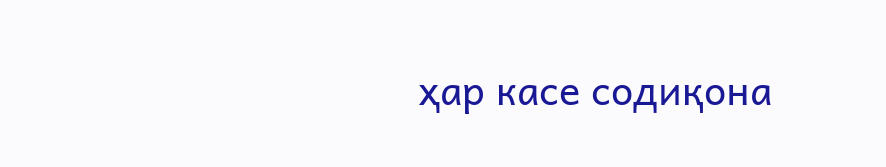ҳар касе содиқона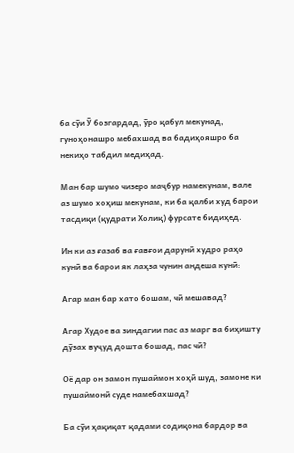ба сӯи Ӯ бозгардад, ӯро қабул мекунад, гуноҳонашро мебахшад ва бадиҳояшро ба некиҳо табдил медиҳад.

Ман бар шумо чизеро маҷбур намекунам, вале аз шумо хоҳиш мекунам, ки ба қалби худ барои тасдиқи (қудрати Холиқ) фурсате бидиҳед.

Ин ки аз ғазаб ва ғавғои дарунӣ худро раҳо кунӣ ва барои як лаҳза чунин андеша кунӣ:

Агар ман бар хато бошам, чӣ мешавад?

Агар Худое ва зиндагии пас аз марг ва биҳишту дӯзах вуҷуд дошта бошад, пас чӣ?

Оё дар он замон пушаймон хоҳӣ шуд, замоне ки пушаймонӣ суде намебахшад?

Ба сӯи ҳақиқат қадами содиқона бардор ва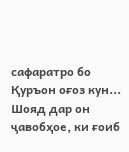сафаратро бо Қуръон оғоз кун... Шояд дар он ҷавобҳое, ки ғоиб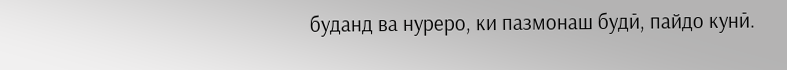буданд ва нуреро, ки пазмонаш будӣ, пайдо кунӣ.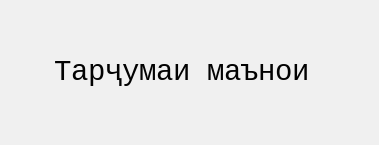Тарҷумаи маънои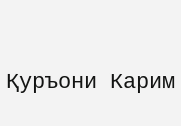Қуръони Карим